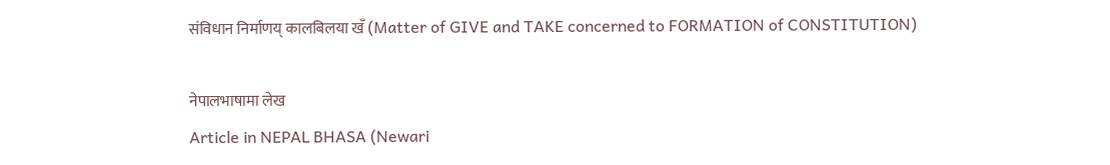संविधान निर्माणय् कालबिलया खँ (Matter of GIVE and TAKE concerned to FORMATION of CONSTITUTION)

नेपालभाषामा लेख
Article in NEPAL BHASA (Newari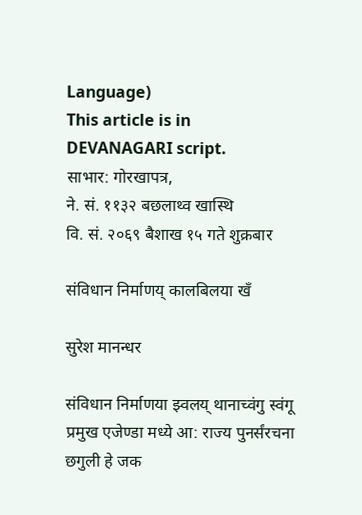Language)
This article is in DEVANAGARI script.
साभार: गोरखापत्र,
ने. सं. ११३२ बछलाथ्व खास्थि
वि. सं. २०६९ बैशाख १५ गते शुक्रबार

संविधान निर्माणय् कालबिलया खँ

सुरेश मानन्धर

संविधान निर्माणया झ्वलय् थानाच्वंगु स्वंगू प्रमुख एजेण्डा मध्ये आ: राज्य पुनर्संरचना छगुली हे जक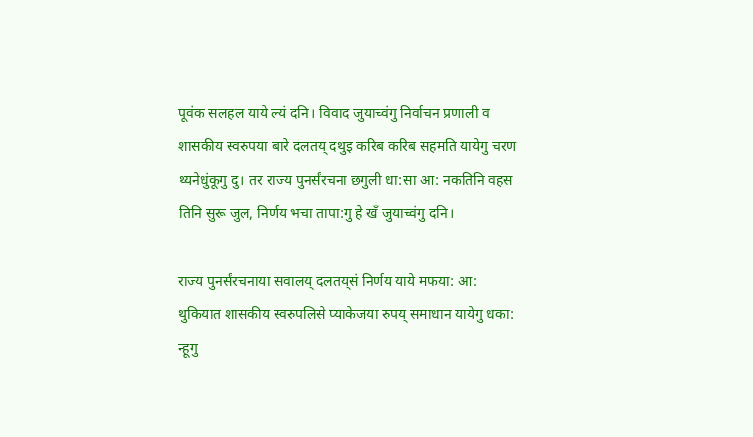पूवंक सलहल याये ल्यं दनि। विवाद जुयाच्वंगु निर्वाचन प्रणाली व शासकीय स्वरुपया बारे दलतय् दथुइ करिब करिब सहमति यायेगु चरण थ्यनेधुंकूगु दु। तर राज्य पुनर्संरचना छगुली धा:सा आ: नकतिनि वहस तिनि सुरू जुल, निर्णय भचा तापा:गु हे खँ जुयाच्वंगु दनि।

राज्य पुनर्संरचनाया सवालय् दलतय्‌सं निर्णय याये मफया: आ: थुकियात शासकीय स्वरुपलिसे प्याकेजया रुपय् समाधान यायेगु धका: न्हूगु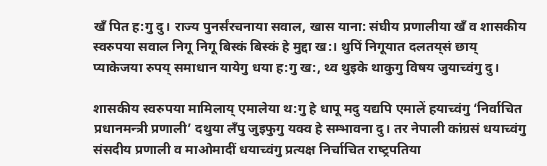खँ पित ह:गु दु। राज्य पुनर्संरचनाया सवाल, खास याना: संघीय प्रणालीया खँ व शासकीय स्वरुपया सवाल निगू निगू बिस्कं बिस्कं हे मुद्दा ख:। थुपिं निगूयात दलतय्‌सं छाय् प्याकेजया रुपय् समाधान यायेगु धया ह:गु ख:, थ्व थुइके थाकुगु विषय जुयाच्वंगु दु।

शासकीय स्वरुपया मामिलाय् एमालेया थ:गु हे धापू मदु यद्यपि एमालें हयाच्वंगु ‘निर्वाचित प्रधानमन्त्री प्रणाली’ दथुया लँपु जुइफुगु यक्व हे सम्भावना दु। तर नेपाली कांग्रसं धयाच्वंगु संसदीय प्रणाली व माओमादीं धयाच्वंगु प्रत्यक्ष निर्चाचित राष्‍ट्रपतिया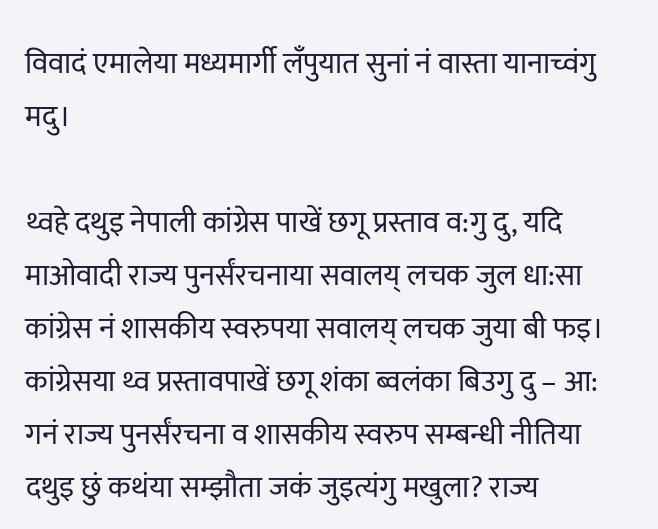विवादं एमालेया मध्यमार्गी लँपुयात सुनां नं वास्ता यानाच्वंगु मदु।

थ्वहे दथुइ नेपाली कांग्रेस पाखें छगू प्रस्ताव व:गु दु, यदि माओवादी राज्य पुनर्संरचनाया सवालय् लचक जुल धा:सा कांग्रेस नं शासकीय स्वरुपया सवालय् लचक जुया बी फइ। कांग्रेसया थ्व प्रस्तावपाखें छगू शंका ब्वलंका बिउगु दु – आ: गनं राज्य पुनर्संरचना व शासकीय स्वरुप सम्बन्धी नीतिया दथुइ छुं कथंया सम्झौता जकं जुइत्यंगु मखुला? राज्य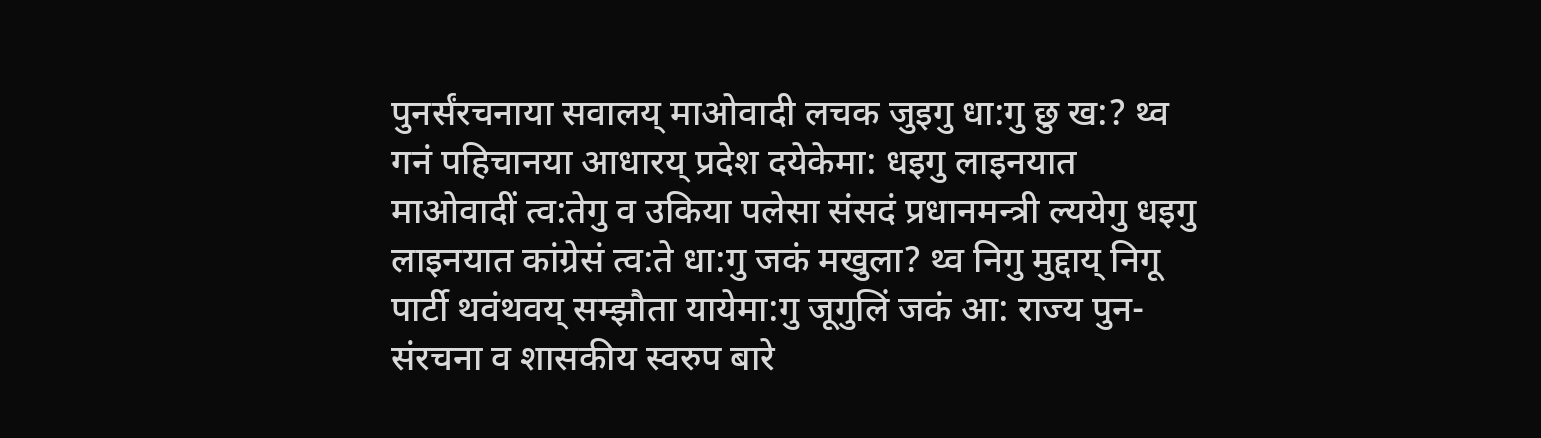पुनर्संरचनाया सवालय् माओवादी लचक जुइगु धा:गु छु ख:? थ्व गनं पहिचानया आधारय् प्रदेश दयेकेमा: धइगु लाइनयात माओवादीं त्व:तेगु व उकिया पलेसा संसदं प्रधानमन्त्री ल्ययेगु धइगु लाइनयात कांग्रेसं त्व:ते धा:गु जकं मखुला? थ्व निगु मुद्दाय् निगू पार्टी थवंथवय् सम्झौता यायेमा:गु जूगुलिं जकं आ: राज्य पुन-संरचना व शासकीय स्वरुप बारे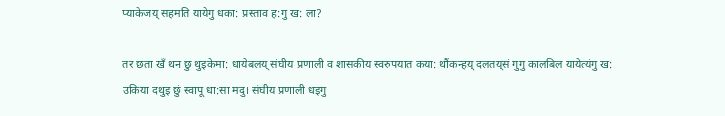प्याकेजय् सहमति यायेगु धका: प्रस्ताव ह:गु ख: ला?

तर छता खँ थन छु थुइकेमा: धायेबलय् संघीय प्रणाली व शासकीय स्वरुपयात कया: थौंकन्हय् दलतय्‌सं गुगु कालबिल यायेत्यंगु ख: उकिया दथुइ छुं स्वापू धा:सा मदु। संघीय प्रणाली धइगु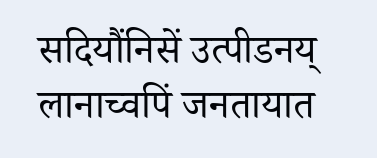सदियौंनिसें उत्पीडनय् लानाच्वपिं जनतायात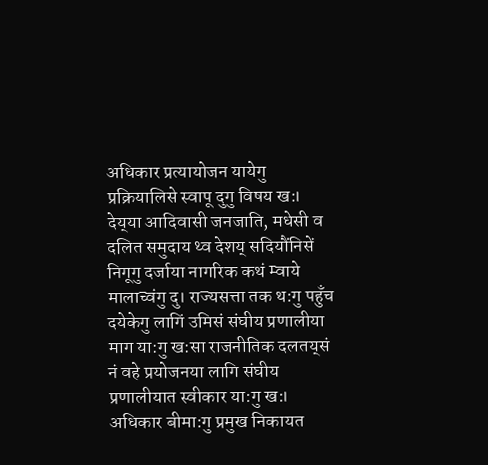अधिकार प्रत्यायोजन यायेगु प्रक्रियालिसे स्वापू दुगु विषय ख:। देय्‌या आदिवासी जनजाति, मधेसी व दलित समुदाय थ्व देशय्‌ सदियौंनिसें निगूगु दर्जाया नागरिक कथं म्वाये मालाच्वंगु दु। राज्यसत्ता तक थ:गु पहुँच दयेकेगु लागिं उमिसं संघीय प्रणालीया माग या:गु ख:सा राजनीतिक दलतय्‌सं नं वहे प्रयोजनया लागि संघीय प्रणालीयात स्वीकार या:गु ख:। अधिकार बीमा:गु प्रमुख निकायत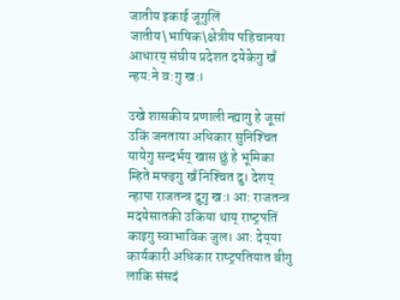जातीय इकाई जूगुलिं जातीय\भाषिक\क्षेत्रीय पहिचानया आधारय् संघीय प्रदेशत दयेकेगु खँ न्हय:ने व:गु ख:।

उखे शासकीय प्रणाली न्ह्यागु हे जूसां उकिं जनताया अधिकार सुनिश्‍चित यायेगु सन्दर्भय् खास छुं हे भूमिका म्हिते मफइगु खँ निश्‍चित दु। देशय् न्हापा राजतन्त्र दुगु ख:। आ: राजतन्त्र मदयेसातकी उकिया थाय् राष्‍ट्रपतिं काइगु स्वाभाविक जुल। आ: देय्‌या कार्यकारी अधिकार राष्‍ट्रपतियात बीगु लाकि संसदं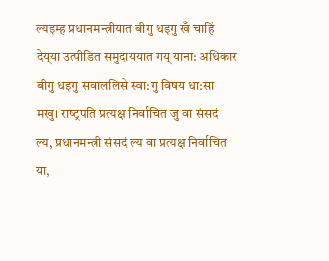ल्यइम्ह प्रधानमन्त्रीयात बीगु धइगु खँ चाहिं देय्‌या उत्पीडित समुदाययात गय् याना: अधिकार बीगु धइगु सवाललिसे स्वा:गु विषय धा:सा मखु। राष्‍ट्रपति प्रत्यक्ष निर्वाचित जु वा संसदं ल्य, प्रधानमन्त्री संसदं ल्य वा प्रत्यक्ष निर्वाचित या,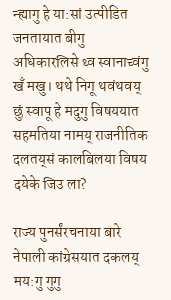न्ह्यागु हे या:सां उत्पीडित जनतायात बीगु अधिकारलिसे थ्व स्वानाच्वंगु खँ मखु। थथे निगू थवंथवय् छुं स्वापू हे मदुगु विषययात सहमतिया नामय् राजनीतिक दलतय्‌सं कालबिलया विषय दयेके जिउ ला?

राज्य पुनर्संरचनाया बारे नेपाली कांग्रेसयात दकलय्‌ मय:गु गुगु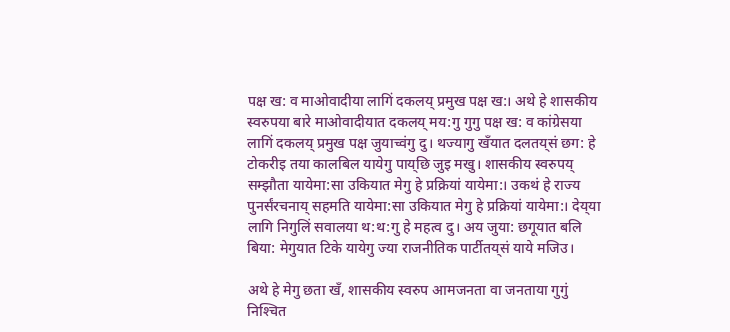पक्ष ख: व माओवादीया लागिं दकलय्‌ प्रमुख पक्ष ख:। अथे हे शासकीय स्वरुपया बारे माओवादीयात दकलय् मय:गु गुगु पक्ष ख: व कांग्रेसया लागिं दकलय् प्रमुख पक्ष जुयाच्वंगु दु। थज्यागु खँयात दलतय्‌सं छग: हे टोकरीइ तया कालबिल यायेगु पाय्‌छि जुइ मखु। शासकीय स्वरुपय्‌ सम्झौता यायेमा:सा उकियात मेगु हे प्रक्रियां यायेमा:। उकथं हे राज्य पुनर्संरचनाय्‌ सहमति यायेमा:सा उकियात मेगु हे प्रक्रियां यायेमा:। देय्‌या लागि निगुलिं सवालया थ:थ:गु हे महत्व दु। अय जुया: छगूयात बलि बिया: मेगुयात टिके यायेगु ज्या राजनीतिक पार्टीतय्‌सं याये मजिउ।

अथे हे मेगु छता खँ, शासकीय स्वरुप आमजनता वा जनताया गुगुं निश्‍चित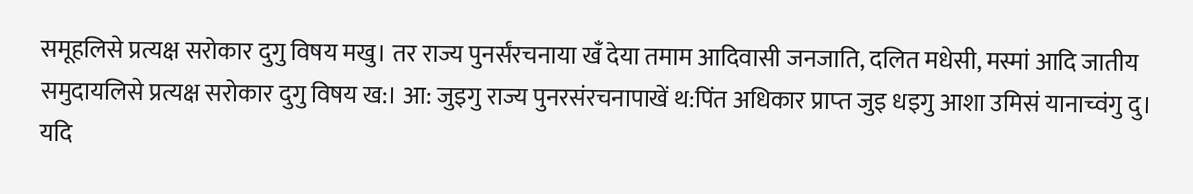समूहलिसे प्रत्यक्ष सरोकार दुगु विषय मखु। तर राज्य पुनर्संरचनाया खँ देया तमाम आदिवासी जनजाति, दलित मधेसी, मस्मां आदि जातीय समुदायलिसे प्रत्यक्ष सरोकार दुगु विषय ख:। आ: जुइगु राज्य पुनरसंरचनापाखें थ:पिंत अधिकार प्राप्‍त जुइ धइगु आशा उमिसं यानाच्वंगु दु। यदि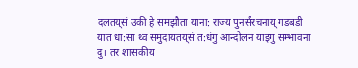दलतय्‌सं उकी हे समझौता याना: राज्य पुनर्संरचनाय्‌ गडबडी यात धा:सा थ्व समुदायतय्‌सं त:धंगु आन्दोलन याइगु सम्भावना दु। तर शासकीय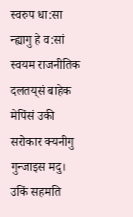स्वरुप धा:सा न्ह्यागु हे व:सां स्वयम राजनीतिक दलतय्‌सं बाहेक मेपिंसं उकी सरोकार क्यनीगु गुन्जाइस मदु। उकिं सहमति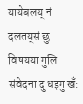यायेबलय्‌ नं दलतय्‌सं छु विषयया गुलि संवेदना दु धइगु खँ: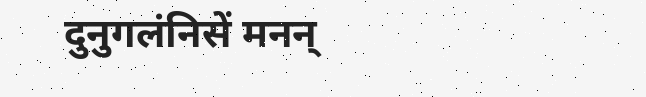दुनुगलंनिसें मनन्‌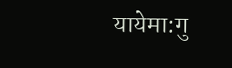यायेमा:गु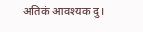अतिकं आवश्यक दु।